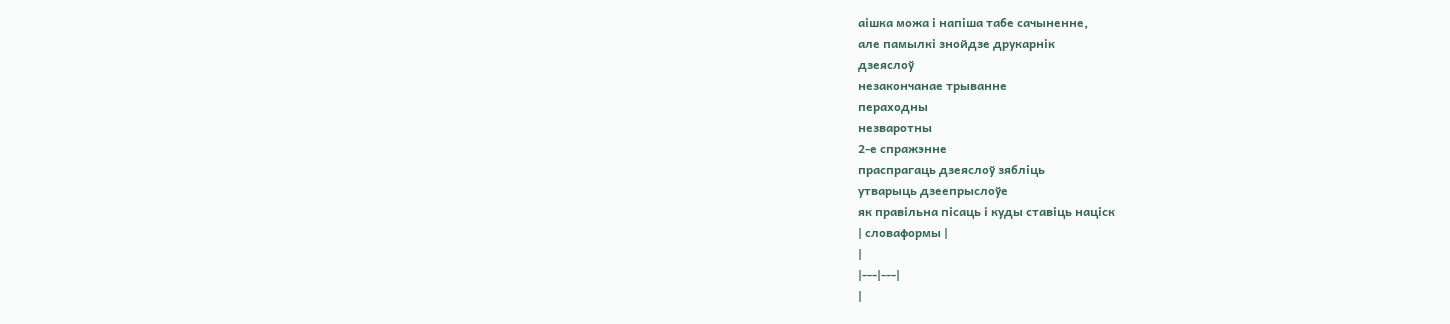аішка можа і напіша табе сачыненне,
але памылкі знойдзе друкарнік
дзеяслоў
незакончанае трыванне
пераходны
незваротны
2-е спражэнне
праспрагаць дзеяслоў зябліць
утварыць дзеепрыслоўе
як правільна пісаць і куды ставіць націск
| словаформы |
|
|---|---|
|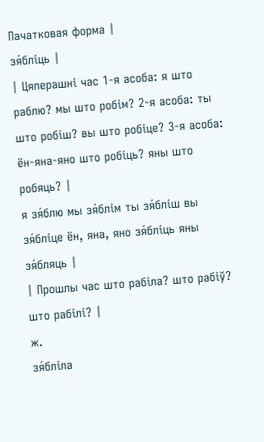Пачатковая форма |
зя́бліць |
| Цяперашні час 1-я асоба: я што раблю? мы што робім? 2-я асоба: ты што робіш? вы што робіце? 3-я асоба: ён-яна-яно што робіць? яны што робяць? |
я зя́блю мы зя́блім ты зя́бліш вы зя́бліце ён, яна, яно зя́бліць яны зя́бляць |
| Прошлы час што рабіла? што рабіў? што рабілі? |
ж.
зя́бліла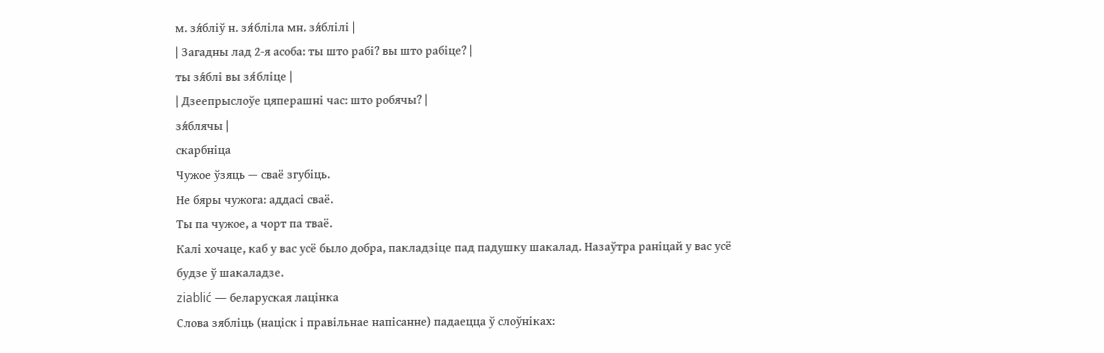м. зя́бліў н. зя́бліла мн. зя́блілі |
| Загадны лад 2-я асоба: ты што рабі? вы што рабіце? |
ты зя́блі вы зя́бліце |
| Дзеепрыслоўе цяперашні час: што робячы? |
зя́блячы |
скарбніца
Чужое ўзяць — сваё згубіць.
Не бяры чужога: аддасі сваё.
Ты па чужое, а чорт па тваё.
Калі хочаце, каб у вас усё было добра, пакладзіце пад падушку шакалад. Назаўтра раніцай у вас усё будзе ў шакаладзе.
ziablić — беларуская лацінка
Слова зябліць (націск і правільнае напісанне) падаецца ў слоўніках: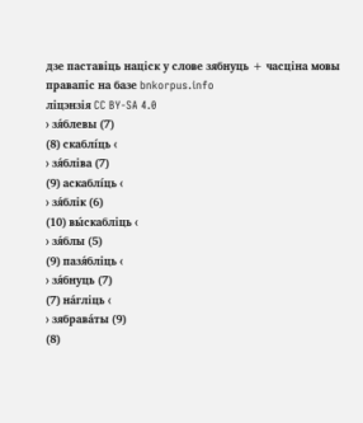дзе паставіць націск у слове зябнуць + часціна мовы
правапіс на базе bnkorpus.info
ліцэнзія CC BY-SA 4.0
› зя́блевы (7)
(8) скаблі́ць ‹
› зя́бліва (7)
(9) аскаблі́ць ‹
› зя́блік (6)
(10) вы́скабліць ‹
› зя́блы (5)
(9) пазя́бліць ‹
› зя́бнуць (7)
(7) на́гліць ‹
› зябрава́ты (9)
(8)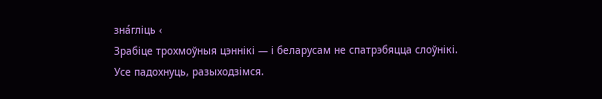зна́гліць ‹
Зрабіце трохмоўныя цэннікі — і беларусам не спатрэбяцца слоўнікі.
Усе падохнуць, разыходзімся.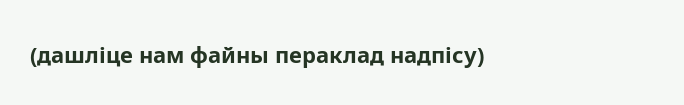(дашліце нам файны пераклад надпісу)